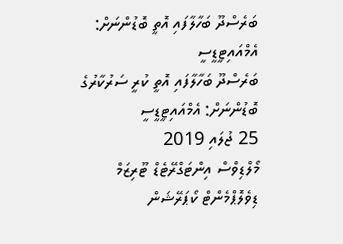ބަރެސްދޫ ބަހާލާފައި އޮތީ ބޮޑުންނަށް: އެމްއައިޓީޑީސީ
ބަރެސްދޫ ބަހާލާފައި އޮތީ ކުރީ ސަރުކާރުގެ ބޮޑުންނަށް: އެމްއައިޓީޑީސީ
25 ޖުލައި 2019
މޯލްޑިވްސް އިންޓަގްރޭޓެޑް ޓޫރިޒަމް ޑިވެލޮޕްމެންޓް ކޯޕަރޭޝަން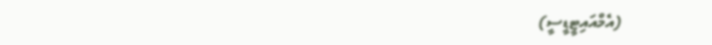(އެމްއައިޓީޑީސީ)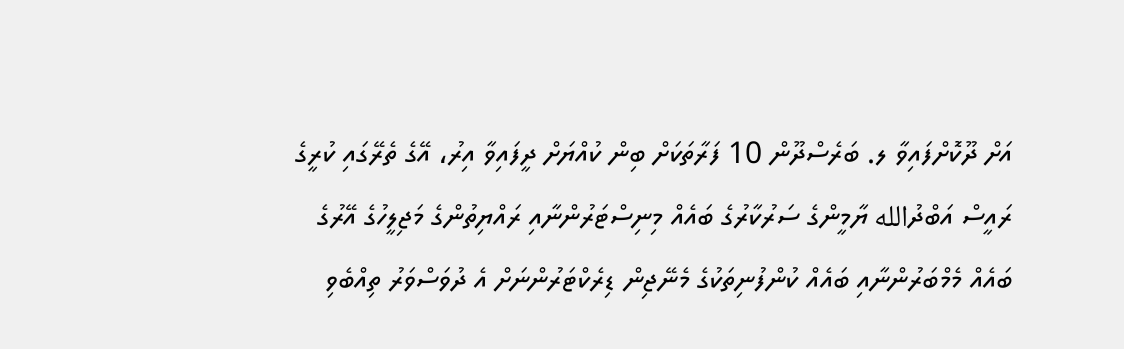އަށް ދޫކޮށްފައިވާ ލ. ބަރެސްދޫން 10 ފަރާތަކަށް ބިން ކުއްޔަށް ދީފައިވާ އިރު، އޭގެ ތެރޭގައި ކުރީގެ ރައީސް އަބްދުالله ޔާމީންގެ ސަރުކާރުގެ ބައެއް މިނިސްޓަރުންނާއި ރައްޔިތުންގެ މަޖިލީހުގެ އޭރުގެ ބައެއް މެމްބަރުންނާއި ބައެއް ކުންފުނިތަކުގެ މެނޭޖިން ޑިރެކްޓަރުންނަށް އެ ދުވަސްވަރު ތިއްބެވި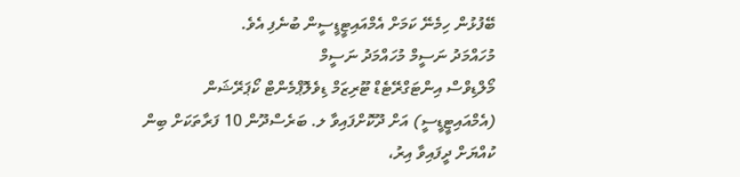ބޭފުޅުން ހިމެނޭ ކަމަށް އެމްއައިޓީޑީސީން ބުނެފި އެވެ.
މުހައްމަދު ނަސީމް މުހައްމަދު ނަސީމް
މޯލްޑިވްސް އިންޓަގްރޭޓެޑް ޓޫރިޒަމް ޑިވެލޮޕްމެންޓް ކޯޕަރޭޝަން (އެމްއައިޓީޑީސީ) އަށް ދޫކޮށްފައިވާ ލ. ބަރެސްދޫން 10 ފަރާތަކަށް ބިން ކުއްޔަށް ދީފައިވާ އިރު،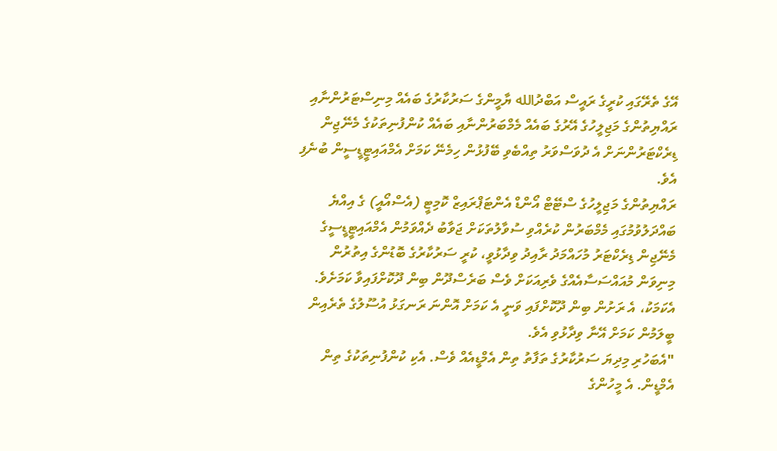އޭގެ ތެރޭގައި ކުރީގެ ރައީސް އަބްދުالله ޔާމީންގެ ސަރުކާރުގެ ބައެއް މިނިސްޓަރުންނާއި ރައްޔިތުންގެ މަޖިލީހުގެ އޭރުގެ ބައެއް މެމްބަރުންނާއި ބައެއް ކުންފުނިތަކުގެ މެނޭޖިން ޑިރެކްޓަރުންނަށް އެ ދުވަސްވަރު ތިއްބެވި ބޭފުޅުން ހިމެނޭ ކަމަށް އެމްއައިޓީޑީސީން ބުނެފި އެވެ.
ރައްޔިތުންގެ މަޖިލީހުގެ ސްޓޭޓް އޯންޑް އެންޓަޕްރައިޒް ކޮމިޓީ (އެސްއޯއީ) ގެ އިއްޔެ ބައްދަލުވުމުގައި މެމްބަރުން ކުރެއްވި ސުވާލުތަކަށް ޖަވާބު ދެއްވަމުން އެމްއައިޓީޑީސީގެ މެނޭޖިން ޑިރެކްޓަރު މުހައްމަދު ރާއިދު ވިދާޅުވީ، ކުރީ ސަރުކާރުގެ ބޮޑުންގެ އިތުރުން މިނިވަން މުއައްސަސާއެއްގެ ވެރިއަކަށް ވެސް ބަރެސްދޫން ބިން ދޫކޮށްފައިވާ ކަމަށެވެ. އެކަމަކު، އެ ރަށުން ބިން ދޫކޮށްފައި ވަނީ އެ ކަމަށް އޮންނަ ރަނގަޅު އުސޫލުގެ ތެރެއިން ބީލަމުން ކަމަށް އޭނާ ވިދާޅުވި އެވެ.
"އެބަހުރި މިދިޔަ ސަރުކާރުގެ ތަފާތު ތިން އެމްޑީއެއް ވެސް. އެކި ކުންފުނިތަކުގެ ތިން އެމްޑީން. އެ މީހުންގެ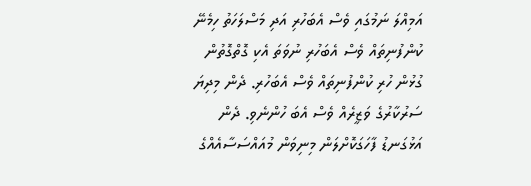އަމިއްލަ ނަމުގައި ވެސް އެބަހުރި އަދި މަސްލަހަތު ހިމެނޭ ކުންފުނިތައް ވެސް އެބަހުރި ނުވަތަ އެކި ގޮތްގޮތުން ގުޅުން ހުރި ކުންފުނިތައް ވެސް އެބަހުރި. ދެން މިދިޔަ ސަރުކާރުގެ ވަޒީރެއް ވެސް އެބަ ހުންނެވި. ދެން އަޅުގަނޑު ފާހަގަކޮށްލަން މިނިވަން މުއައްސަސާއެއްގެ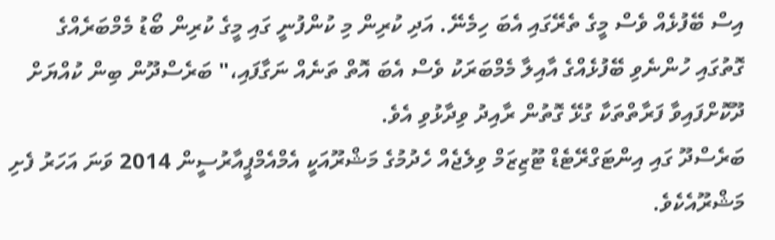އިސް ބޭފުޅެއް ވެސް މީގެ ތެރޭގައި އެބަ ހިމެނޭ. އަދި ކުރިން މި ކުންފުނީ ގައި މީގެ ކުރިން ބޯޑު މެމްބަރެއްގެ ގޮތުގައި ހުންނެވި ބޭފުޅެއްގެ އާއިލާ މެމްބަރަކު ވެސް އެބަ އޮތް ތަނެއް ނަގާފައި،" ބަރެސްދޫން ބިން ކުއްޔަށް ދޫކޮށްފައިވާ ފަރާތްތަކާ ގުޅޭ ގޮތުން ރާއިދު ވިދާޅުވި އެވެ.
ބަރެސްދޫ ގައި އިންޓަގްރޭޓެޑް ޓޫޒިޒަމް ވިލެޖެއް ހެދުމުގެ މަޝްރޫއަކީ އެމްއެމްޕީއާރުސީން 2014 ވަނަ އަހަރު ފެށި މަޝްރޫއެކެވެ.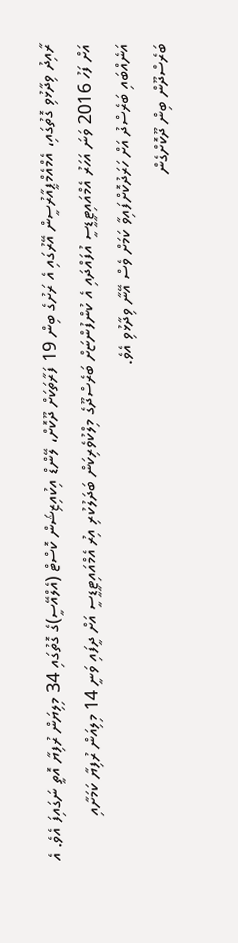ރާއިދު ވިދާޅުވި ގޮތުގައި، އެމްއެމްޕީއާރުސީން އޭރުގައި އެ ރަށުގެ ބިން 19 ފަރާތަކަށް ދޫކޮށް، ލޭންޑް އިކުއިޒިޝަން ކޮސްޓް (އެލްއޭސީ)ގެ ގޮތުގައި 34 މިލިޔަން ރުފިޔާ އޮތީ ނަގައިފަ އެވެ. އެ އަށް ފަހު 2016 ވަނަ އަހަރު އެމްއައިޓީޑީސީ އުފައްދައި އެ ކުންފުންޏަށް ބަރެސްދޫގެ މިލްކުވެރިކަން ބަދަލުކުރި އިރު އެމްއައިޓީޑީސީ އަށް ދީފައި ވަނީ 14 މިލިއަން ރުފިޔާ ކަމަށާއި އަނެއްބައި ބަރެސްދު އަށް ހަރަދުކޮށްފައިވާ ކަމަށް ވެސް އޭނާ ވިދާޅުވި އެވެ.
ބަރެސްދޫން ބިން ދޫކޮށްގެން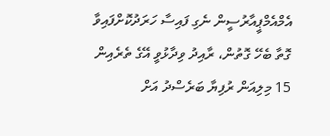އެމްއެމްޕީއާރުސީން ނެގި ފައިސާ ހަރަދުކޮށްފައިވާ ގޮތާ ބެހޭ ގޮތުން، ރާއިދު ވިދާޅުވީ އޭގެ ތެރެއިން 15 މިލިއަން ރުފިޔާ ބަރެސްދު އަށް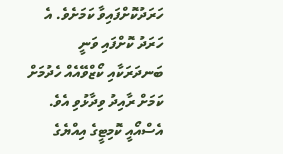ހަރަދުކޮށްފައިވާ ކަމަށެވެ. އެ ހަރަދު ކޮށްފައި ވަނީ ބަނދަރަކާއި ކޯޒްވޭއެއް ހެދުމަށް ކަމަށް ރާއިދު ވިދާޅުވި އެވެ.
އެސްއޯއީ ކޮމިޓީގެ އިއްޔެގެ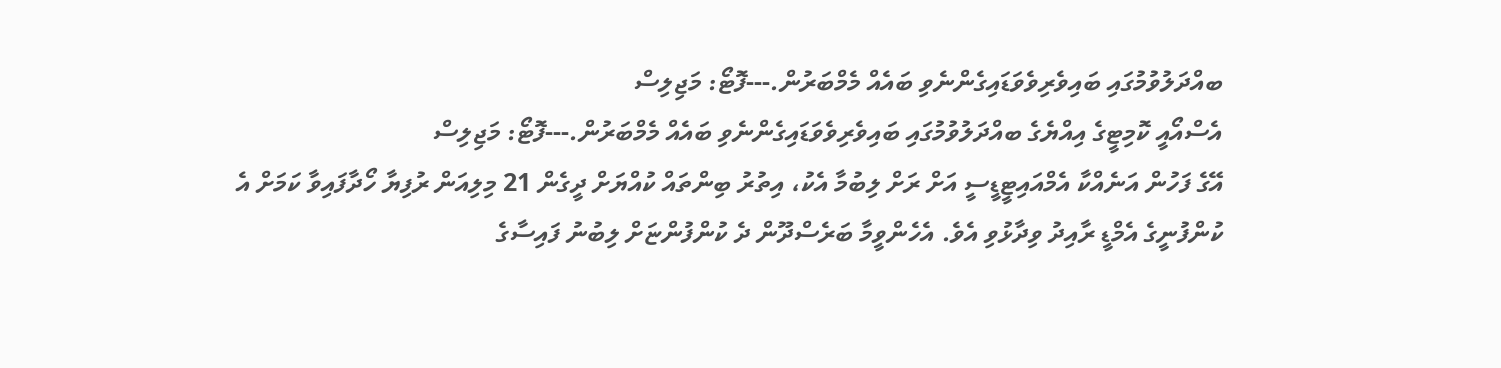ބއްދަލުވުމުގައި ބައިވެރިވެވަޑައިގެންނެވި ބައެއް މެމްބަރުން.---ފޮޓޯ: މަޖިލިސް
އެސްއޯއީ ކޮމިޓީގެ އިއްޔެގެ ބއްދަލުވުމުގައި ބައިވެރިވެވަޑައިގެންނެވި ބައެއް މެމްބަރުން.---ފޮޓޯ: މަޖިލިސް
އޭގެ ފަހުން އަނެއްކާ އެމްއައިޓީޑީސީ އަށް ރަށް ލިބުމާ އެކު، އިތުރު ބިންތައް ކުއްޔަށް ދީގެން 21 މިލިއަން ރުފިޔާ ހޯދާފައިވާ ކަމަށް އެ ކުންފުނީގެ އެމްޑީ ރާއިދު ވިދާޅުވި އެވެ. އެހެންވީމާ ބަރެސްދޫން ދެ ކުންފުންޏަށް ލިބުނު ފައިސާގެ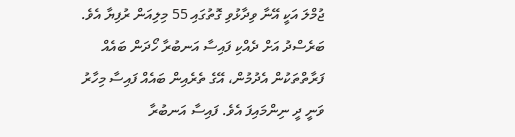ޖުމްލަ އަކީ އޭނާ ވިދާޅުވި ގޮތުގައި 55 މިލިއަން ރުފިޔާ އެވެ.
ބަރެސްދު އަށް ދެއްކި ފައިސާ އަނބުރާ ހޯދަން ބައެއް ފަރާތްތަކުން އެދުމުން، އޭގެ ތެރެއިން ބައެއް ފައިސާ މިހާރު ވަނީ ދީ ނިންމައިފަ އެވެ. ފައިސާ އަނބުރާ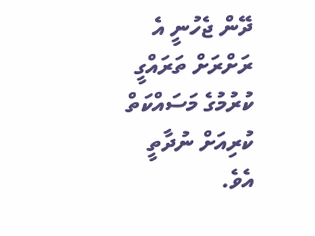ދޭން ޖެހުނީ އެ ރަށްރަށް ތަރައްގީ ކުރުމުގެ މަސައްކަތް ކުރިއަށް ނުދާތީ އެވެ.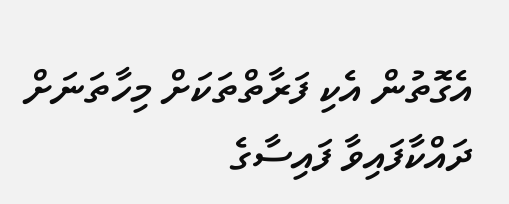އެގޮތުން އެކި ފަރާތްތަކަށް މިހާތަނަށް ދައްކާފައިވާ ފައިސާގެ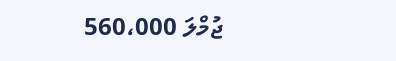ޖުމްލަ 560،000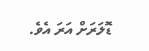ޑޮލަރަށް އަރަ އެވެ.